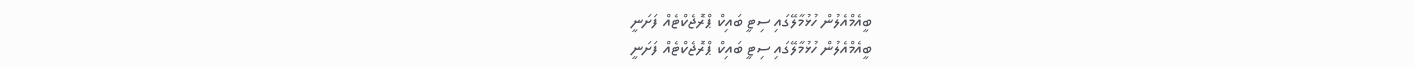ބީއެމްއެލުން ހުޅުމާލޭގައި ސިޓީ ބައިކް ޕްރޮޖެކްޓެއް ފަށަނީ
ބީއެމްއެލުން ހުޅުމާލޭގައި ސިޓީ ބައިކް ޕްރޮޖެކްޓެއް ފަށަނީ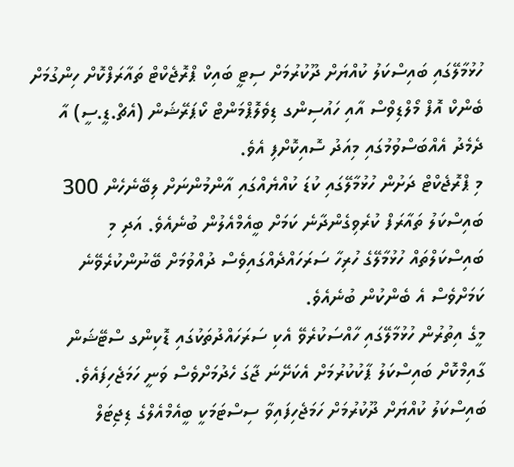ހުޅުމާލޭގައި ބައިސްކަލު ކުއްޔަށް ދޫކުރުމަށް ސިޓީ ބައިކް ޕްރޮޖެކްޓް ތައާރަފްކޮށް ހިންގުމަށް ބެންކް އޮފް މޯލްޑިވްސް އާއި ހައުސިންގ ޑިވެލޮޕްމަންޓް ކޯޕަރޭޝަން (އެޗް.ޑީ.ސީ) އާ ދެމެދު އެއްބަސްވުމުގައި މިއަދު ސޮއިކޮށްފި އެވެ.
މި ޕްރޮޖެކްޓް ދަށުން ހުޅުމާލޭގައި ކުޑަ ކުއްޔެއްގައި އާންމުންނަށް ލިބޭނެހެން 300 ބައިސްކަލު ތައާރަފް ކުރެވިގެންދާނެ ކަމަށް ބީއެމްއެލުން ބުނެއެވެ. އަދި މި ބައިސްކަލްތައް ހުޅުމާލޭގެ ހުރިހާ ސަރަހައްދެއްގައިވެސް ދުއްވުމަށް ބޭނުންކުރެވޭނެ ކަމަށްވެސް އެ ބެންކުން ބުނެއެވެ.
މީގެ އިތުރުން ހުޅުމާލޭގައި ހާއްސަކުރެވޭ އެކި ސަރަހައްދުތަކުގައި ޑޮކިންގ ސްޓޭޝަން ގާއިމްކޮށް ބައިސްކަލު ޕާކުކުރުމަށް އެކަށޭނަ ޖާގަ ހެދުމަށްވެސް ވަނީ ހަމަޖެހިފައެވެ. ބައިސްކަލު ކުއްޔަށް ދޫކުރުމަށް ހަމަޖެހިފައިވާ ސިސްޓަމަކީ ބީއެމްއެލްގެ ޑިޖިޓަލް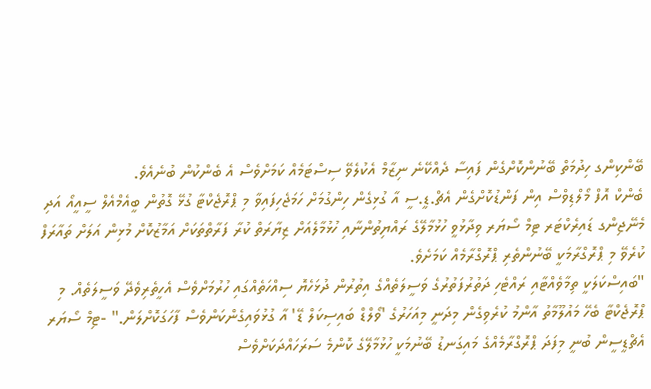ބޭންކިންގ ހިދުމަތް ބޭނުންކޮށްގެން ފައިސާ ދެއްކޭނެ ނިޒާމް އެކުލެވޭ ސިސްޓަމެއް ކަމަށްވެސް އެ ބެންކުން ބުނެއެވެ.
ބެންކް އޮފް މޯލްޑިވްސް އިން ފަންޑުކޮށްގެން އެޗް.ޑީ.ސީ އާ ގުޅިގެން ހިންގުމަށް ހަމަޖެހިފައިވާ މި ޕްރޮޖެކްޓާ ގުޅޭ ގޮތުން ބީއެމްއެލް ސީއީއޯ އަދި މެނޭޖިންގ ޑައިރެކްޓަރ ޓިމް ސޯޔަރ ވިދާޅުވީ ހުޅުމާލޭގެ ރައްޔިތުންނާއި ހުޅުމާލެއަށް ޒިޔާރަތް ކުރާ ފަރާތްތަކަށް އަމާޒުކޮށް މުޅިން އަލަށް ތައާރަފް ކުރެވޭ މި ޕްރޮގްރާމަކީ ބޭނުންތެރި ޕްރޮގްރާމެއް ކަމަށެވެ.
"ބައިސްކަލަކީ ތިމާވެއްޓާއި ރައްޓެހި ދަތުރުފަތުރުގެ ވަސީލަތެއްގެ އިތުރުން ދުޅަހެޔޮ ސިއްހަތެއްގައި ހުރުމަށްވެސް އެހީތެރިވެދޭ ވަސީލަތެއް. މި ޕްރޮޖެކްޓާ ބެހޭ މައުލޫމާތު އާންމު ކުރެވިގެން މިދަނީ މިއަހަރުގެ 'ވޯލްޑް ބައިސިކަލް ޑޭ' އާ ގުޅުވައިގެންކަންވެސް ފާހަގަކޮށްލަން." -ޓިމް ސޯޔަރ
އެޗްޑީސީން ބުނީ މިފަދަ ޕްރޮގްރާމެއްގެ މައިގަނޑު ބޭނުމަކީ ހުޅުމާލޭގެ ކޮންމެ ސަރަހައްދަކަށްވެސް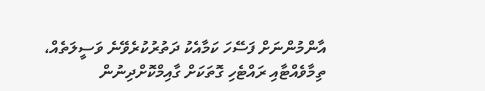އާންމުންނަށް ފަސޭހަ ކަމާއެކު ދަތުރުކުރެވޭނެ ވަސީލަތެއް، ތިމާވެއްޓާއި ރައްޓެހި ގޮތަކަށް ގާއިމްކޮށްދިނުން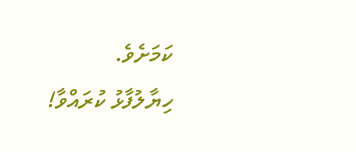ކަމަށެވެ.
ހިޔާލުފާޅު ކުރައްވާ!